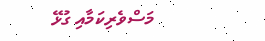މަސްވެރިކަމާއި ގުޅޭ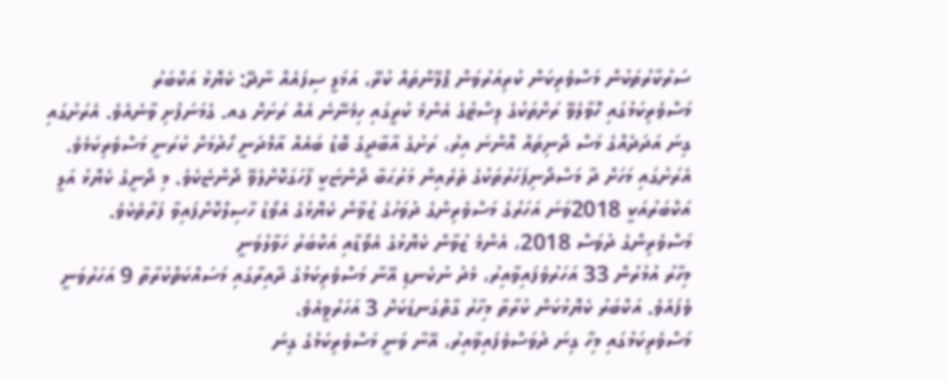ސަރުކާރުތަކުން މަސްވެރިކަން ކުރިއަރުވަން ޕްލޭންތައް ކުރޭ، އަމަލީ ސިފައެއް ނާދޭ: ކެޔޮޅު އަކްބަރު
މަސްވެރިކަމުގައި ހޮވާލެވޭ ރަށްތަކުގެ ލިސްޓުގެ އެންމެ ކުރީގައި ހިމެނޭނެ އެއް ރަށަށް ގއ. ގެމަނަފުށި ވާނެއެވެ. އެރަށުގައި ގިނަ އަދަދެއްގެ މަސް ދޯނިތައް އޮންނަ އިރު، ރަށުގެ އާބާދީގެ ބޮޑު ބައެއް އާމްދަނީ ހޯދުމަށް ކުރަނީ މަސްވެރިކަމެވެ.
އެރަށުގައި މަހަށް ދާ މަސްދޯނިފަހަރުތަކުގެ ތެރެއިން މަރުޙަބާ ދޯންޏަކީ ފާހަގަކޮށްލެވޭ ދޯންޏެކެވެ. މި ދޯނީގެ ކެޔޮޅު އަލީ އަކްބަރުއަކީ 2018ވަނަ އަހަރުގެ މަސްވެރިންގެ ދުވަހުގެ ޒުވާން ކެޔޮޅުގެ އެވޯޑު ހާސިލްކޮށްފައިވާ ފަރާތެކެވެ.
މަސްވެރިންގެ ދުވަސް 2018، އެންމެ ޒުވާން ކެޔޮޅުގެ އެވޯޑާއި އަކްބަރު ހަވާލުވަނީ
މިހާރު އުމުރުން 33 އަހަރުވެފައިވާއިރު، މެދު ނުކެނޑި އޭނާ މަސްވެރިކަމުގެ ދާއިރާގައި މަސައްކަތްކުރާތާ 9 އަހަރުވަނީ ވެފައެވެ. އަކްބަރު ކެޔޮޅުކަން ކުރާތާ މިހާރު ގާތްގަނޑަކަށް 3 އަހަރުވީއެވެ.
މަސްވެރިކަމުގައި މިހާ ގިނަ ދުވަސްވެފައިވާއިރު، އޭނާ ވަނީ މަސްވެރިކަމުގެ ގިނަ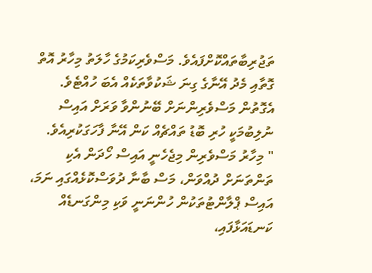ތަޖުރިބާތައްކޮށްފައެވެ. މަސްވެރިކަމުގެ ހާލަތު މިހާރު އޮތް ގޮތާއި މެދު އޭނާގެ ގިނަ ޝަކުވާތަކެއް އެބަ ހުއްޓެވެ.
އެގޮތުން މަސްވެރިންނަށް ބޭނުންވާ ވަރަށް އައިސް ނުލިބުމަކީ ހުރި ބޮޑު ތައްޗެއް ކަން އޭނާ ފާހަގަކުރިއެވެ.
" މިހާރު މަސްވެރިން މިޖެހެނީ އައިސް ހޯދަން އެކި ތަންތަނަށް ދުއްވަން، މަސް ބާނާ ދުވަސްކޮޅެއްގައި ނަމަ، އައިސް ޕްލާންޓުތަކުން ހުންނަނީ ވަކި މިންގަނޑެއް ކަނޑައަޅާފައި،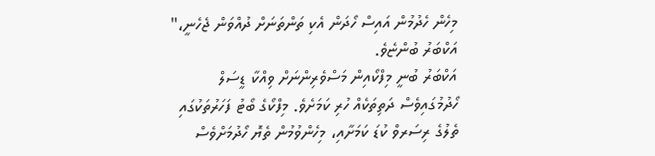މިހެން ހެދުމުން އައިސް ހޯދަން އެކި ތަންތަނަށް ދުއްވަން ޖެހެނީ،" އަކްބަރު ބުންޏެވެ.
އަކްބަރު ބުނީ މިފްކޯއިން މަސްވެރިންނަށް ވިއްކާ ޑީސަލް ހޯދުމުގައިވެސް ދަތިތަކެއް ހުރި ކަމަށެވެ. މިފްކޯގެ ބޯޓު ފަހަރުތަކުގައި ތެލުގެ ރިސަރވް ކުޑަ ކަމަށާއި، މިހެންވުމުން ތެޔޮ ހޯދުމަށްވެސް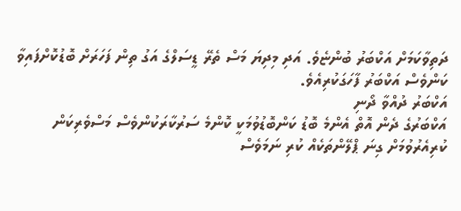ދަތިވާކަމަށް އަކްބަރު ބުންޏެވެ. އަދި މިދިޔަ މަސް ތެރޭ ޑީސަލްގެ އަގު ތިން ފަހަރަށް ބޮޑުކޮށްފައިވާ ކަންވެސް އަކްބަރު ފާހަގަކުރިއެވެ.
އަކްބަރު ދުއްވާ ދޯނި
އަކްބަރުގެ ދެން އޮތް އެންމެ ބޮޑު ކަންބޮޑުވުމަކީ ކޮންމެ ސަރުކާރަކުންވެސް މަސްވެރިކަން ކުރިއެރުވުމަށް ގިނަ ޕްލޭންތަކެއް ކުރި ނަމަވެސް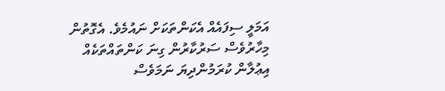އަމަލީ ސިފައެއް އެކަންތަކަށް ނައުމެވެ. އެގޮތުން މިހާރުވެސް ސަރުކާރުން ގިނަ ކަންތައްތަކެއް އިޢުލާން ކުރަމުންދިޔަ ނަމަވެސް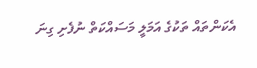އެކަންތައް ތަކުގެ އަމަލީ މަސައްކަތް ނުފެށި ގިނަ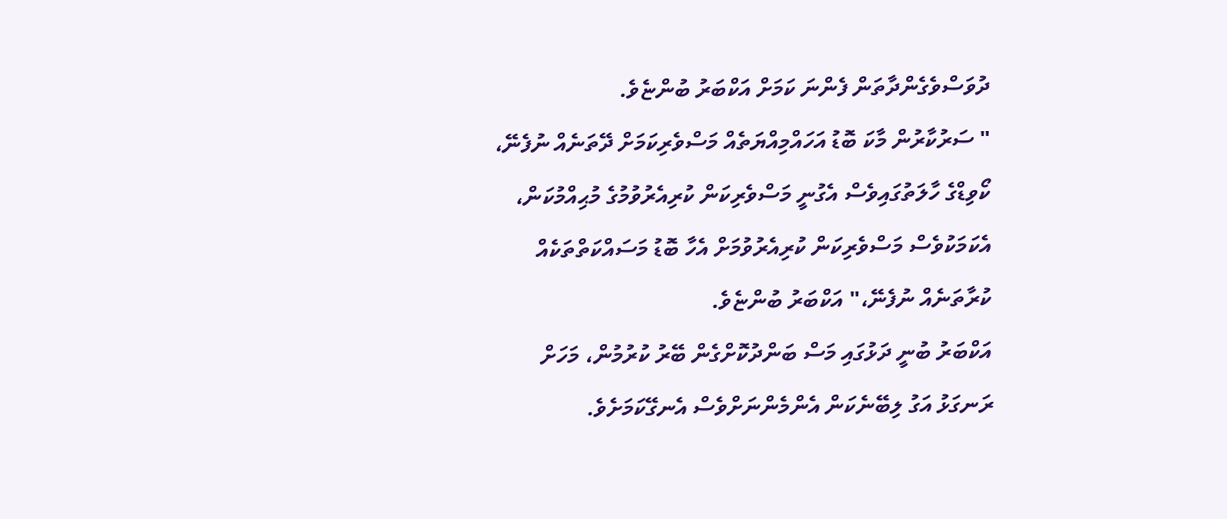ދުވަސްވެގެންދާތަން ފެންނަ ކަމަށް އަކްބަރު ބުންޏެވެ.
" ސަރުކާރުން މާކަ ބޮޑު އަހައްމިއްޔަތެއް މަސްވެރިކަމަށް ދޭތަނެއް ނުފެނޭ، ކޯވިޑްގެ ހާލަތުގައިވެސް އެގުނީ މަސްވެރިކަން ކުރިއެރުވުމުގެ މުޙިއްމުކަން، އެކަމަކުވެސް މަސްވެރިކަން ކުރިއެރުވުމަށް އެހާ ބޮޑު މަސައްކަތްތަކެއް ކުރާތަނެއް ނުފެނޭ،" އަކްބަރު ބުންޏެވެ.
އަކްބަރު ބުނީ ދަޅުގައި މަސް ބަންދުކޮށްގެން ބޭރު ކުރުމުން، މަހަށް ރަނގަޅު އަގު ލިބޭނެކަން އެންމެންނަށްވެސް އެނގޭކަމަށެވެ.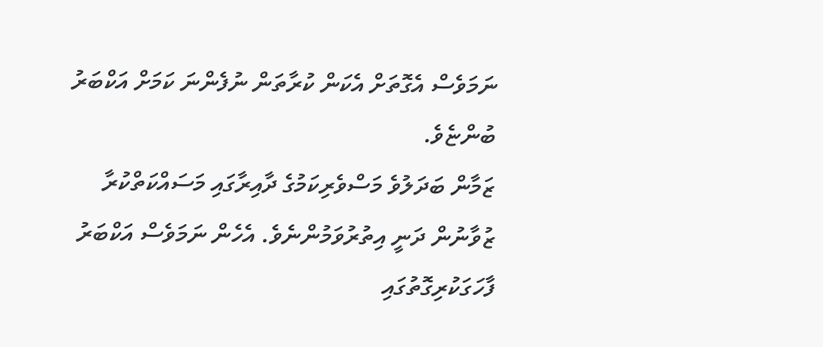ނަމަވެސް އެގޮތަށް އެކަން ކުރާތަން ނުފެންނަ ކަމަށް އަކްބަރު ބުންޏެވެ.
ޒަމާން ބަދަލުވެ މަސްވެރިކަމުގެ ދާއިރާގައި މަސައްކަތްކުރާ ޒުވާނުން ދަނީ އިތުރުވަމުންނެވެ. އެހެން ނަމަވެސް އަކްބަރު ފާހަގަކުރިގޮތުގައި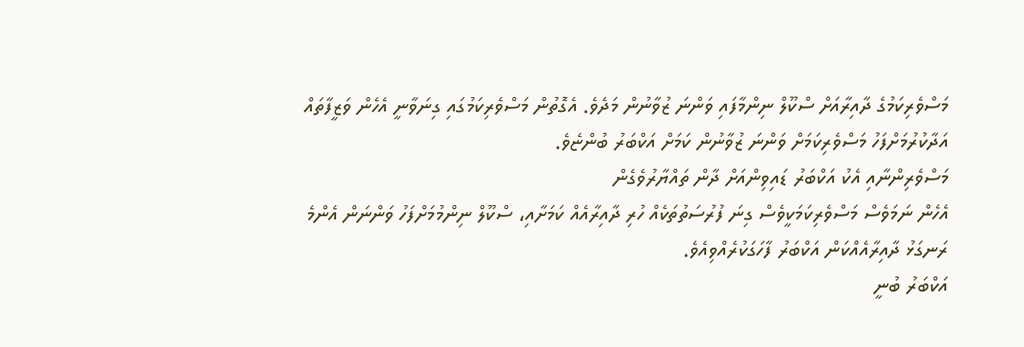މަސްވެރިކަމުގެ ދާއިރާއަށް ސްކޫލް ނިންމާފައި ވަންނަ ޒުވާނުން މަދެވެ. އެގޮތުން މަސްވެރިކަމުގައި ގިނަވާނީ އެހެން ވަޒީފާތައް އަދާކުރުމަށްފަހު މަސްވެރިކަމަށް ވަންނަ ޒުވާނުން ކަމަށް އަކްބަރު ބުންޏެވެ.
މަސްވެރިންނާއި އެކު އަކްބަރު ޑައިވިންއަށް ދާން ތައްޔާރުވެގެން
އެހެން ނަމަވެސް މަސްވެރިކަމަކީވެސް ގިނަ ފުރުސަތުތަކެއް ހުރި ދާއިރާއެއް ކަމަށާއި، ސްކޫލް ނިންމުމަށްފަހު ވަންނަން އެންމެ ރަނގަޅު ދާއިރާއެއްކަން އަކްބަރު ފާހަގަކުރެއްވިއެވެ.
އަކްބަރު ބުނީ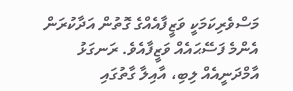މަސްވެރިކަމަކީ ވަޒީފާއެއްގެ ގޮތުން އަދާކުރަން އެންމެ ފަސޭޙައެއް ވަޒީފާއެވެ. ރަނގަޅު އާމްދަނީއެއް ލިބި، އާއިލާ ގާތުގައި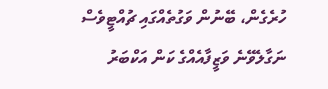ހުރެގެން، ބޭނުން ވަގުތެއްގައި ޗުއްޓީވެސް ނަގާލެވޭނެ ވަޒީފާއެއްގެ ކަން އަކްބަރު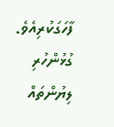ފާހަގަކުރިއެވެ.
ގުޅުންހުރި ލިޔުންތައް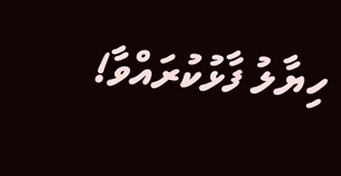ހިޔާލު ފާޅުކުރައްވާ!